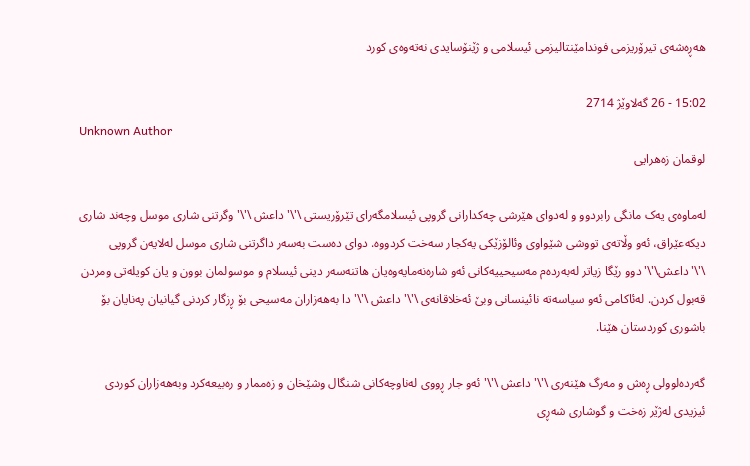هه‌ڕه‌شه‌ی تیرۆریزمی فوندامێنتالیزمی ئیسلامی و ژێنۆسایدی نه‌ته‌وه‌ی کورد

15:02 - 26 گەلاوێژ 2714
Unknown Author
لوقمان زه‌هرایی

له‌ماوه‌ی یه‌ک مانگی رابردوو و له‌دوای هێرشی چه‌کدارانی گروپی ئیسلامگه‌رای تێرۆریستی \'\' داعش \'\' وگرتنی شاری موسل وچه‌ند شاری دیکه‌عێراق، ئه‌و وڵاته‌ی تووشی شێواوی وئالۆزێکی یه‌کجار سه‌خت کردووه‌. دوای ده‌ست به‌سه‌ر داگرتنی شاری موسل له‌لایه‌ن گروپی \'\'داعش\'\' دوو رێگا زیاتر له‌به‌رده‌م مه‌سیحییه‌کانی ئه‌و شاره‌نه‌مایه‌وه‌یان هاتنه‌سه‌ر دینی ئیسلام و موسولمان بوون و یان کویله‌تی ومردن قه‌بول کردن. له‌ئاکامی ئه‌و سیاسه‌ته نائینسانی وبێ ئه‌خلاقانه‌ی \'\' داعش \'\' دا به‌هه‌زاران مه‌سیحی بۆ ڕزگار کردنی گیانیان په‌نایان بۆ باشوری کوردستان هێنا.

گه‌رده‌لوولی ڕه‌ش و مه‌رگ هێنه‌ری \'\' داعش \'\' ئه‌و جار ڕووی له‌ناوچه‌کانی شنگال وشێخان و زه‌ممار و ره‌بیعه‌کرد وبه‌هه‌زاران کوردی ئیزیدی له‌ژێر زه‌خت و گوشاری شه‌ڕی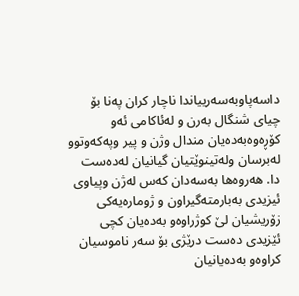داسه‌پاو‌به‌سه‌رییاندا ناچار کران په‌نا بۆ چیای شنگال به‌رن و له‌ئاکامی ئه‌و کۆڕه‌وه‌به‌ده‌یان مندال وژن و پیر وپه‌که‌وتوو له‌برسان وله‌تینوێتیان گیانیان له‌ده‌ست دا. هه‌روه‌ها به‌سه‌دان که‌س له‌ژن وپیاوی ئیزیدی به‌بارمته‌گیراون و ژوماره‌یه‌کی زۆریشیان لێ کوژراوه‌و به‌ده‌یان کچی ئێزیدی ده‌ست درێژی بۆ سه‌ر ناموسیان کراوه‌و به‌ده‌یانیان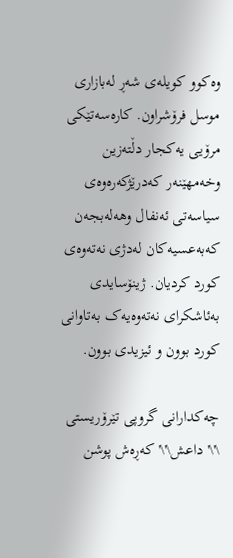وه‌کوو کویله‌ی شه‌ڕ له‌بازاری موسل فرۆشراون. کاره‌سه‌تێکی مرۆیی یه‌کجار دڵته‌زین وخه‌مهێنه‌ر که‌درێژ‌که‌ره‌وه‌ی سیاسه‌تی ئه‌نفال وهه‌له‌بجه‌ن که‌به‌عسیه‌کان له‌دژی نه‌ته‌وه‌ی کورد کردیان. ژینۆسایدی به‌ئاشکرای نه‌ته‌وه‌یه‌ک به‌تاوانی کورد بوون و ئیزیدی بوون.

چه‌کدارانی گروپی تێرۆریستی \'\'داعش\'\' که‌ڕه‌ش پوشن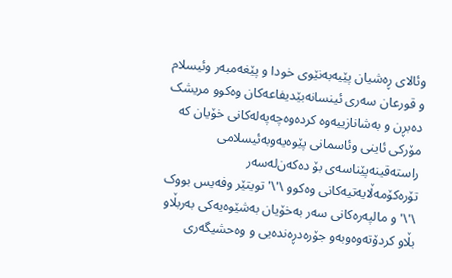وئالای ڕه‌شیان پێیه‌به‌نێوی خودا و پێغه‌مبه‌ر وئیسلام و قورعان سه‌ری ئینسانه‌بێدیفاعه‌کان وه‌کوو مریشک ده‌بڕن و به‌شانازییه‌وه کرده‌وه‌چه‌په‌له‌کانی خۆیان که مۆرکی ئاینی وئاسمانی پێوه‌یه‌وبه‌ئیسلامی راسته‌قینه‌پێناسه‌ی بۆ ده‌که‌ن‌له‌سه‌ر تۆره‌کۆمه‌ڵایه‌تیه‌کانی وه‌کوو \'\' تویتێر وفه‌یس بووک \'\' و مالپه‌ره‌کانی سه‌ر به‌خۆیان به‌شێوه‌یه‌کی به‌ربڵاو بڵاو کردۆته‌وه‌وبه‌و جۆره‌‌دڕه‌نده‌یی و وه‌‌حشیگه‌ری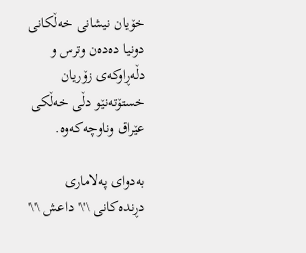خۆیان نیشانی خه‌ڵکانی دونیا ده‌ده‌ن وترس و دڵه‌ڕاوکه‌ی زۆریان خستۆته‌نێو دڵی خه‌ڵکی عێراق وناوچه‌که‌وه‌.

به‌دوای په‌لاماری دڕنده‌کانی \'\' داعش \'\'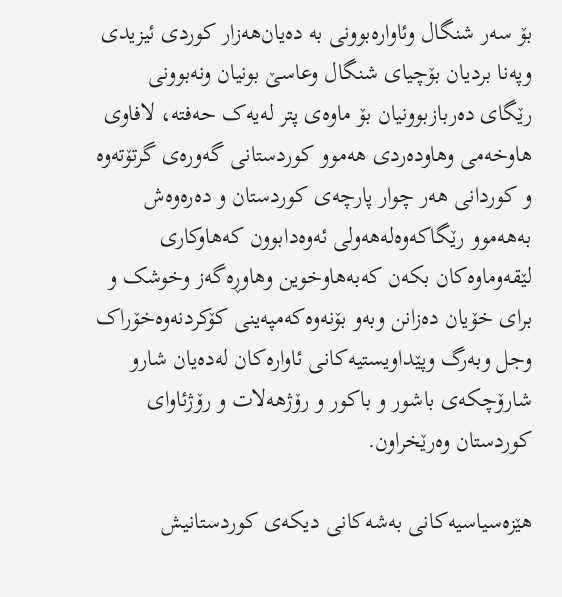بۆ سه‌ر شنگال وئاواره‌بوونی به ده‌یان‌هه‌زار کوردی ئیزیدی وپه‌نا بردیان بۆچیای شنگال وعاسێ بونیان ونه‌بوونی رێگای ده‌ربازبوونیان بۆ ماوه‌ی پتر له‌یه‌ک حه‌فته‌، لافاوی هاوخه‌می وهاوده‌ردی هه‌موو کوردستانی گه‌وره‌ی گرتۆته‌وه و کوردانی هه‌ر چوار پارچه‌ی کوردستان و ده‌ره‌وه‌ش به‌هه‌موو رێگاکه‌وه‌له‌هه‌ولی ئه‌وه‌دابوون که‌هاوکاری لێقه‌وماوه‌کان بکه‌ن که‌به‌هاوخوین وهاوڕه‌گه‌ز وخوشک و برای خۆیان ده‌زانن وبه‌و بۆنه‌وه‌که‌مپه‌ینی کۆکردنه‌وه‌خۆراک وجل وبه‌رگ وپێداویستیه‌کانی ئاواره‌کان له‌ده‌یان شارو شارۆچکه‌ی باشور و باکور و رۆژهه‌لات و رۆژئاوای کوردستان وه‌رێخراون.

هێزه‌سیاسیه‌کانی به‌شه‌کانی دیکه‌ی کوردستانیش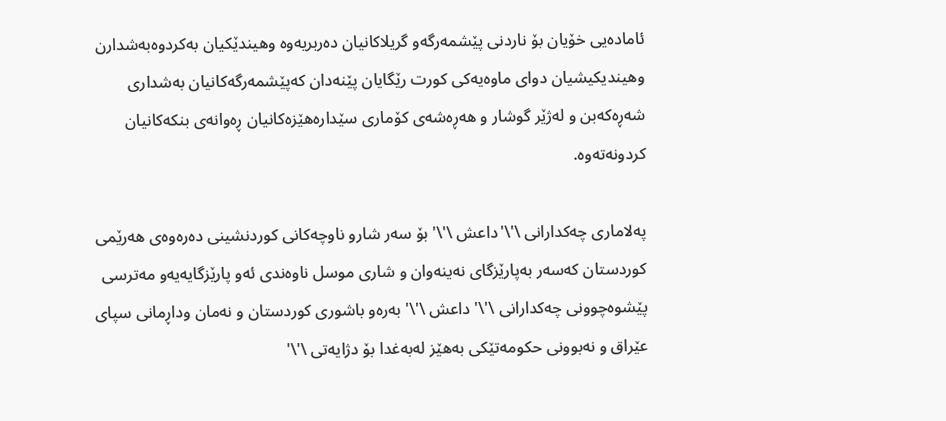ئاماده‌یی خۆیان بۆ ناردنی پێشمه‌رگه‌و گریلاکانیان ده‌ربریه‌وه وهیندێکیان به‌کردوه‌به‌شدارن وهیندیکیشیان دوای ماوه‌یه‌کی کورت رێگایان پێنه‌دان که‌پێشمه‌رگه‌کانیان به‌شداری شه‌ڕه‌که‌بن و له‌ژێر گوشار و هه‌ڕه‌شه‌ی کۆماری سێداره‌هێزه‌کانیان ڕه‌وانه‌ی بنکه‌کانیان کردونه‌ته‌وه‌.

په‌لاماری چه‌کدارانی \'\'داعش \'\' بۆ سه‌ر شارو ناوچه‌کانی کوردنشینی ده‌ره‌وه‌ی هه‌رێمی کوردستان که‌سه‌ر به‌پارێزگای نه‌ینه‌وان و شاری موسل ناوه‌ندی ئه‌و پارێزگایه‌یه‌و مه‌ترسی پێشوه‌چوونی چه‌کدارانی \'\' داعش \'\' به‌ره‌و باشوری کوردستان و نه‌مان وداڕمانی سپای عێراق و نه‌بوونی حکومه‌تێکی به‌هێز له‌به‌غدا بۆ دژایه‌تی \'\'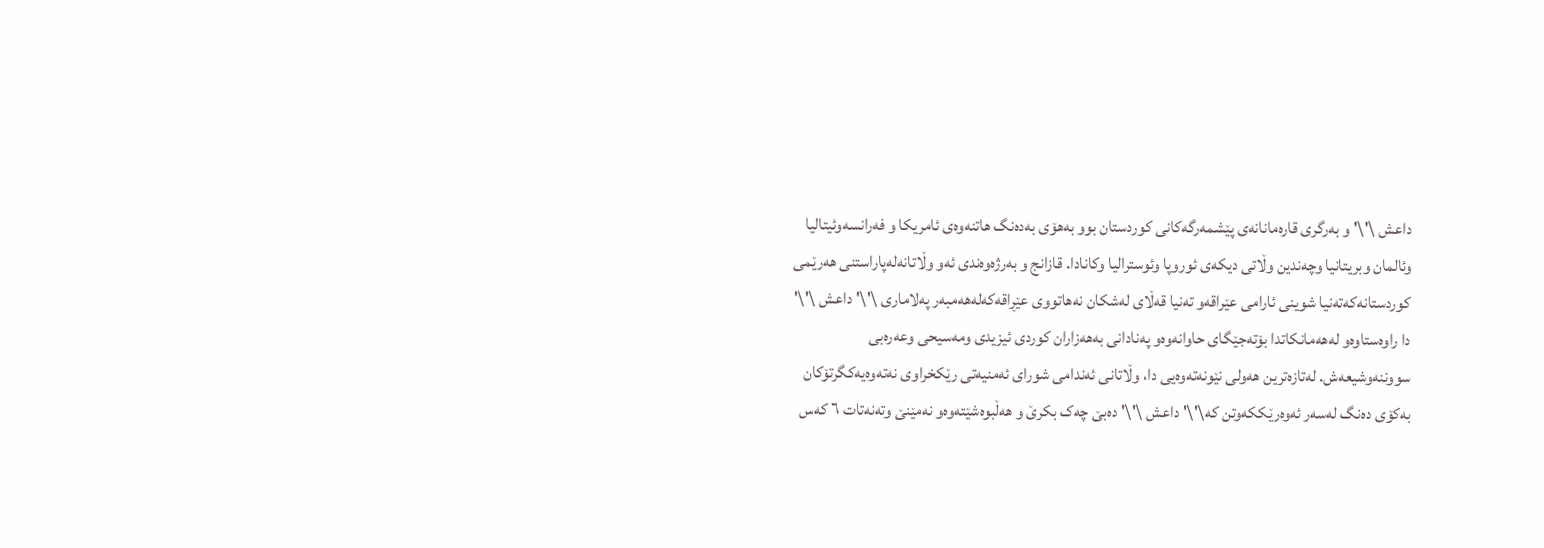داعش \'\' و به‌رگری قاره‌مانانه‌ی پێشمه‌رگه‌کانی کوردستان بوو به‌هۆی به‌ده‌نگ هاتنه‌وه‌ی ئامریکا و فه‌رانسه‌وئیتالیا وئالمان وبریتانیا وچه‌ندین وڵاتی دیکه‌ی ئوروپا وئوسترالیا وکانادا. قازانج و به‌رژه‌وه‌ندی ئه‌و وڵاتانه‌له‌پاراستنی هه‌رێمی کوردستانه‌که‌ته‌نیا شوینی ئارامی عێراقه‌و ته‌نیا قه‌ڵای له‌شکان نه‌هاتووی عێڕاقه‌که‌له‌هه‌مبه‌ر په‌لاماری \'\' داعش \'\' دا راوه‌ستاوه‌و له‌هه‌مانکاتدا بۆته‌جێگای حاوانه‌وه‌و په‌نادانی به‌هه‌زاران کوردی ئیزیدی ومه‌سیحی وعه‌ره‌بی سووننه‌وشیعه‌ش. له‌تازه‌ترین هه‌ولی نێونه‌ته‌وه‌یی دا، وڵاتانی ئه‌ندامی شورای ئه‌منیه‌تی رێکخراوی نه‌ته‌وه‌یه‌کگرتۆکان به‌کۆی ده‌نگ له‌سه‌ر ئه‌وه‌رێککه‌وتن که‌\'\' داعش \'\' ده‌بێ چه‌ک بکرێ و هه‌ڵبوه‌‌شێته‌وه‌و نه‌مێنێ وته‌نه‌تات ٦ که‌س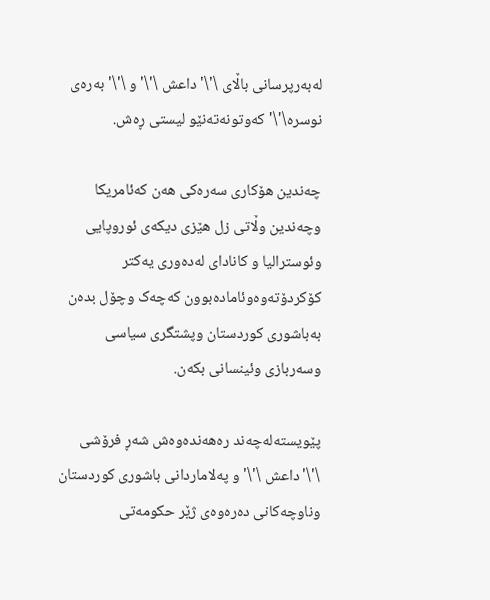له‌به‌رپرسانی باڵای \'\' داعش \'\' و \'\' به‌ره‌ی نوسره‌\'\' که‌وتونه‌ته‌نێو لیستی ڕه‌ش.

چه‌ندین هۆکاری سه‌ره‌کی هه‌ن که‌ئامریکا وچه‌ندین وڵاتی زل هێزی دیکه‌ی ئوروپایی وئوسترالیا و کانادای له‌ده‌وری یه‌کتر کۆکردۆته‌وه‌و‌ئاماده‌بوون که‌چه‌ک وچۆل بده‌ن به‌باشوری کوردستان وپشتگری سیاسی وسه‌ربازی وئینسانی بکه‌ن.

پێویسته‌له‌چه‌ند ره‌هه‌نده‌وه‌ش شه‌ڕ فرۆشی \'\'داعش \'\' و په‌لاماردانی باشوری کوردستان وناوچه‌کانی ده‌ره‌وه‌ی ژێر حکومه‌تی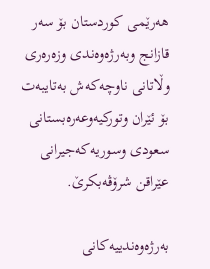هه‌رێمی کوردستان بۆ سه‌ر قازانج وبه‌رژه‌وه‌ندی وزه‌ره‌ری وڵاتانی ناوچه‌که‌ش به‌تایبه‌ت بۆ ئێران وتورکیه‌وعه‌ره‌بستانی سعودی وسوریه‌که‌جیرانی عێراقن شرۆڤه‌بکرێ.

به‌رژه‌وه‌ندییه‌کانی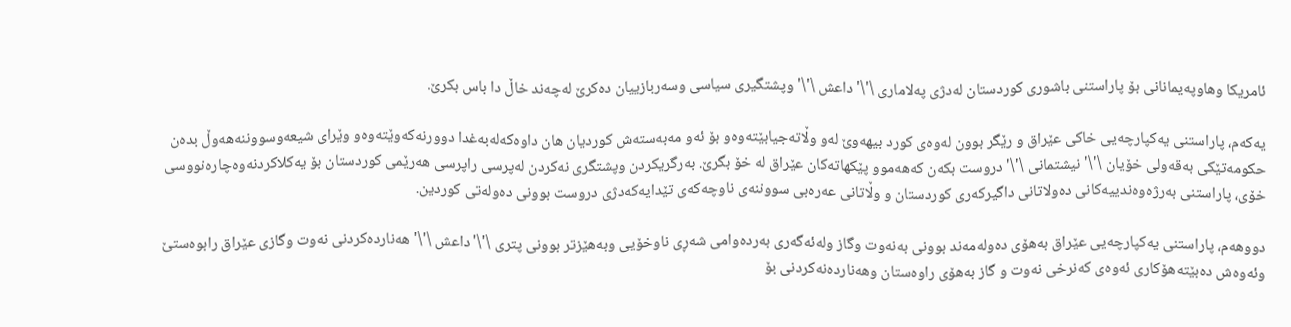ئامریکا وهاوپه‌یمانانی بۆ پاراستنی باشوری کوردستان له‌دژی په‌لاماری \'\'داعش \'\' وپشتگیری سیاسی وسه‌ربازییان ده‌کرێ له‌چه‌ند خاڵ دا باس بکرێ.

یه‌که‌م، پاراستنی یه‌کپارچه‌یی خاکی عێراق و رێگر بوون له‌وه‌ی کورد بیهه‌وێ له‌و وڵاته‌جیابێته‌وه‌و بۆ ئه‌و مه‌به‌سته‌ش کوردیان هان داوه‌که‌له‌به‌غدا دوورنه‌که‌وێته‌وه‌و وێرای شیعه‌وسووننه‌هه‌وڵ بده‌ن حکومه‌تێکی به‌قه‌ولی خۆیان \'\' نیشتمانی \'\' دروست بکه‌ن که‌هه‌موو پێکهاته‌کان عێراق له‌ خۆ بگرێ. به‌رگریکردن وپشتگری نه‌کردن له‌پرسی راپرسی هه‌رێمی کوردستان بۆ یه‌کلاکردنه‌وه‌چاره‌نووسی خۆی، پاراستنی به‌رژه‌وه‌ندییه‌کانی ده‌ولاتانی داگیرکه‌ری کوردستان و وڵاتانی عه‌ره‌بی سووننه‌ی ناوچه‌که‌ی تێدایه‌‌‌که‌دژی دروست بوونی ده‌وله‌تی کوردین.

دووهه‌م، پاراستنی یه‌کپارچه‌یی عێراق به‌هۆی ده‌وله‌مه‌ند بوونی به‌نه‌وت وگاز وله‌ئه‌گه‌ری به‌رده‌وامی شه‌ڕی ناوخۆیی وبه‌هێزتر بوونی پتری \'\'داعش \'\' هه‌نارده‌کردنی نه‌وت وگازی عێراق رابوه‌ستێ وئه‌وه‌ش ده‌بێته‌هۆکاری ئه‌وه‌ی که‌نرخی نه‌وت و گاز به‌هۆی راوه‌ستان وهه‌نارده‌نه‌کردنی بۆ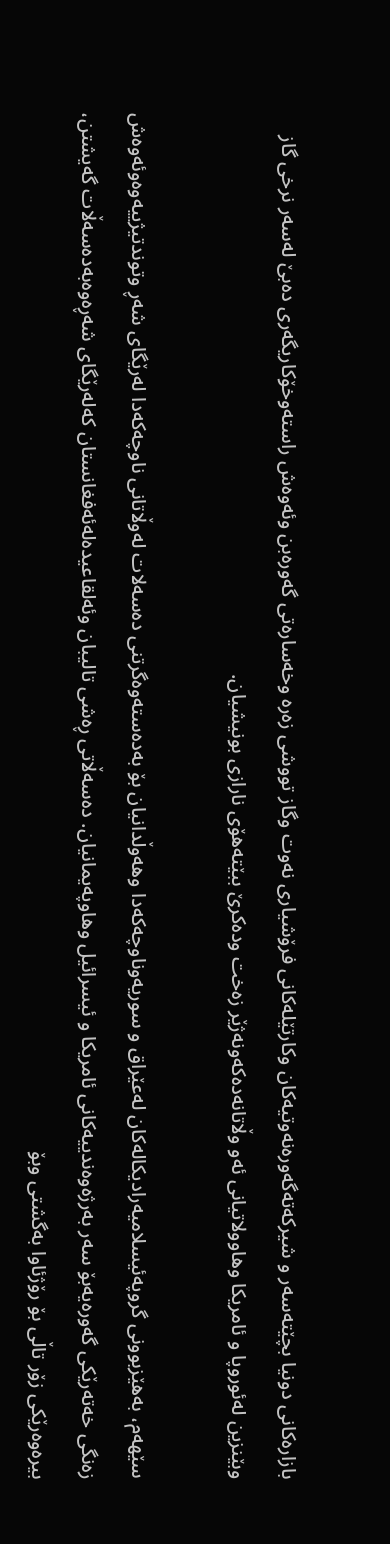بازاره‌کانی دونیا بچێته‌سه‌ر و شیرکه‌ته‌گه‌وره‌نه‌وتیه‌کان وکارتێله‌کانی فرۆشیاری نه‌وت وگاز تووشی زه‌ره‌ وخه‌ساره‌تی گه‌وره‌بن وئه‌وه‌ش راسته‌وخۆکاریگه‌ری ده‌بێ له‌سه‌ر نرخی گاز وبێنزین له‌ئوروپا و ئامریکا وهاوولاتیانی ئه‌و وڵاتانه‌ده‌که‌ونه‌ژێر زه‌خت وده‌کرێ ببێته‌هۆی نارازی بونیشیان.

سێهه‌م، به‌هێزبوونی گروپه‌ئیسلامیه‌رادیکاله‌کان له‌عێراق و سوریه‌وناوچه‌که‌دا وهه‌وڵدانیان بۆ به‌ده‌سته‌وه‌گرتنی ده‌سه‌لات له‌وڵاتانی ناوچه‌که‌دا له‌رێگای شه‌ڕ وتوندتیژییه‌وه‌وئه‌وه‌ش زه‌نگی خه‌ته‌رێکی گه‌وره‌یه‌بۆ سه‌ر به‌رژه‌وه‌ندییه‌کانی ئامریکا و ئیسرائیل وهاوپه‌یمانیان. ده‌سه‌ڵاتی ڕه‌شی تالیبان وئه‌لقاعیده‌له‌ئه‌فغانستان که‌له‌رێگای شه‌ڕه‌وه‌به‌ده‌سه‌ڵات گه‌یشتن، بیره‌وه‌رێکی زۆر تاڵی بۆ رۆژئاوا به‌گشتی وبۆ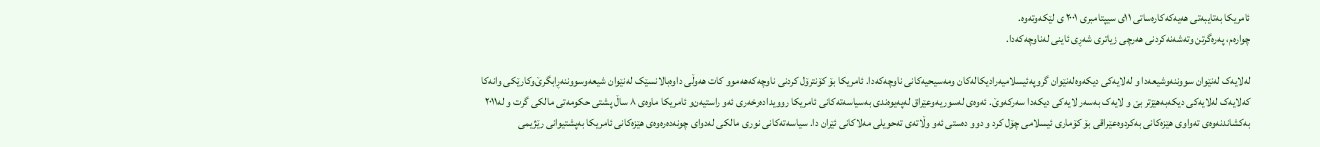ئامریکا به‌تایبه‌تی هه‌یه‌که‌کاره‌ساتی ١١ی سیپتامبری ٢٠٠١ ی لێکه‌وته‌وه‌.
چواره‌م، په‌ره‌گرتن وته‌شه‌نه‌کردنی هه‌رچی زیاتری شه‌ڕی ئاینی له‌ناوچه‌که‌دا.

له‌لایه‌ک له‌نێوان سووننه‌وشیعه‌دا و له‌لایه‌کی دیکه‌وه‌له‌نێوان گروپه‌ئیسلامیه‌رادیکاله‌کان ومه‌سیحیه‌کانی ناوچه‌که‌دا. ئامریکا بۆ کۆنترۆل کردنی ناوچه‌که‌‌هه‌موو کات هه‌وڵی داوه‌بالانسێک له‌نێوان شیعه‌وسووننه‌ڕابگرێ‌وکارێکی وانه‌کا که‌لایه‌ک له‌لایه‌کی دیکه‌به‌هێزتر بێ و لایه‌ک به‌سه‌ر لایه‌کی دیکه‌دا سه‌رکه‌وێ. ئه‌وه‌ی له‌سوریه‌وعێراق له‌په‌یوه‌ندی به‌سیاسه‌ته‌کانی ئامریکا روویدا‌ده‌رخه‌ری ئه‌و راستیه‌ن‌و ئامریکا ماوه‌ی ٨ ساڵ پشتی حکومه‌تی مالکی گرت و له‌٢٠١١ به‌کشاندنه‌وه‌ی ته‌واوی هێزه‌کانی به‌کردوه‌عێراقی بۆ کۆماری ئیسلامی چۆل کرد و دوو ده‌ستی ئه‌و وڵاته‌ی ته‌حویلی مه‌لاکانی ئێران دا. سیاسه‌ته‌کانی نوری مالکی له‌دوای چونه‌ده‌ره‌وه‌ی هێزه‌کانی ئامریکا به‌پشتیوانی رێژیمی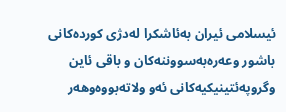ئیسلامی ئیران به‌ئاشکرا له‌دژی کورده‌کانی باشور وعه‌ره‌به‌سووننه‌کان و باقی ئاین وگروپه‌ئتینیکیه‌کانی ئه‌و ولاته‌بووه‌وهه‌ر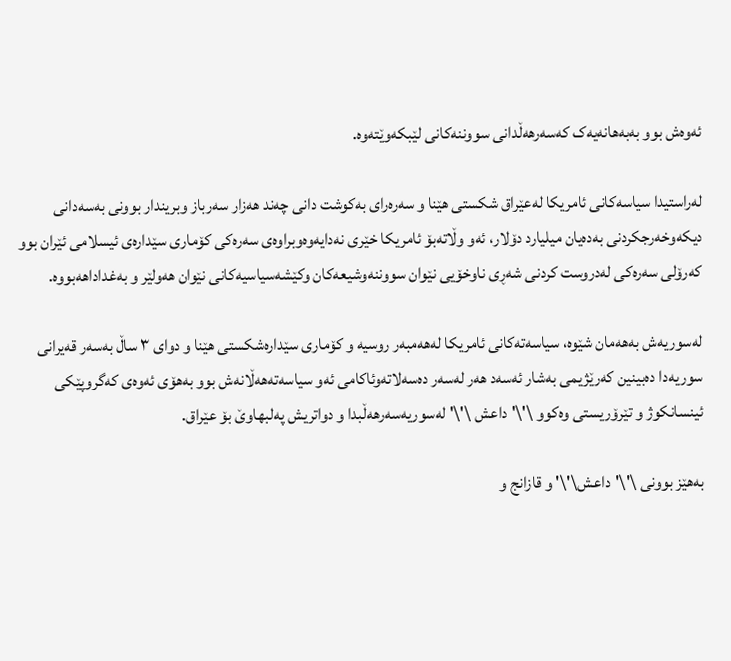ئه‌وه‌ش بوو به‌به‌هانه‌یه‌ک که‌سه‌رهه‌ڵدانی سووننه‌کانی لێبکه‌و‌ێته‌وه‌.

له‌راستیدا سیاسه‌کانی ئامریکا له‌عێراق شکستی هێنا و سه‌ره‌رای به‌کوشت دانی چه‌ند هه‌زار سه‌رباز وبریندار بوونی به‌سه‌دانی دیکه‌وخه‌رجکردنی به‌ده‌یان میلیارد دۆلار، ئه‌و وڵاته‌بۆ ئامریکا خێری نه‌دایه‌وه‌وبراوه‌ی سه‌ره‌کی کۆماری سێداره‌ی ئیسلامی ئێران بوو که‌رۆلی سه‌ره‌کی له‌دروست کردنی شه‌ڕی ناوخۆیی نێوان سووننه‌وشیعه‌کان وکێشه‌سیاسیه‌کانی نێوان هه‌ولێر و به‌غدا‌داهه‌بووه‌.

له‌سوریه‌ش به‌هه‌مان شێوه‌، سیاسه‌ته‌کانی ئامریکا له‌هه‌مبه‌ر روسیه‌ و کۆماری سێداره‌شکستی هێنا و دوای ٣ ساڵ به‌سه‌ر قه‌یرانی سوریه‌دا ده‌بینین که‌رێژیمی به‌شار ئه‌سه‌د هه‌ر له‌سه‌ر ده‌سه‌لاته‌وئاکامی ئه‌و سیاسه‌ته‌هه‌ڵانه‌ش بوو به‌هۆی ئه‌وه‌ی که‌گروپێکی ئینسانکوژ و تێرۆریستی وه‌کوو \'\' داعش \'\' له‌سوریه‌سه‌رهه‌ڵبدا و دواتریش په‌لبهاوێ بۆ عێراق.

به‌هێز بوونی \'\'داعش\'\' و قازانج و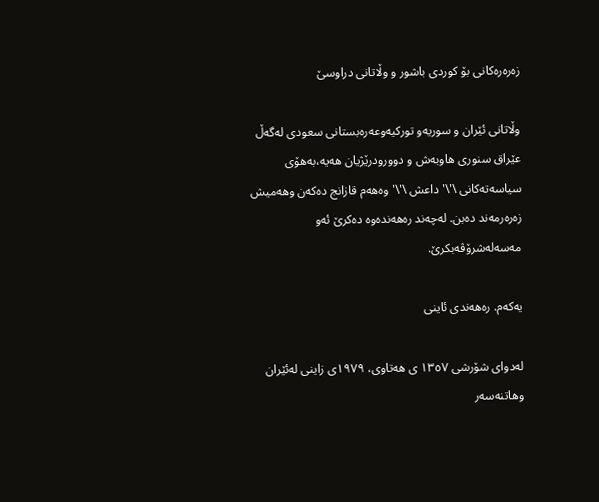زه‌ره‌ره‌کانی بۆ کوردی باشور و وڵاتانی دراوسێ

وڵاتانی ئێران و سوریه‌و تورکیه‌وعه‌ره‌بستانی سعودی له‌گه‌ڵ عێراق سنوری هاوبه‌ش و دوورودرێژیان هه‌یه،‌به‌هۆی سیاسه‌ته‌کانی \'\' داعش \'\'وه‌هه‌م قازانج ده‌که‌ن وهه‌میش زه‌ره‌رمه‌ند ده‌بن. له‌چه‌ند ره‌هه‌نده‌وه‌ ده‌کرێ ئه‌و مه‌سه‌له‌شرۆڤه‌بکرێ.

یه‌که‌م. ره‌هه‌ندی ئاینی

له‌دوای شۆرشی ١٣٥٧ ی هه‌تاوی، ١٩٧٩ی زاینی له‌ئێران وهاتنه‌سه‌ر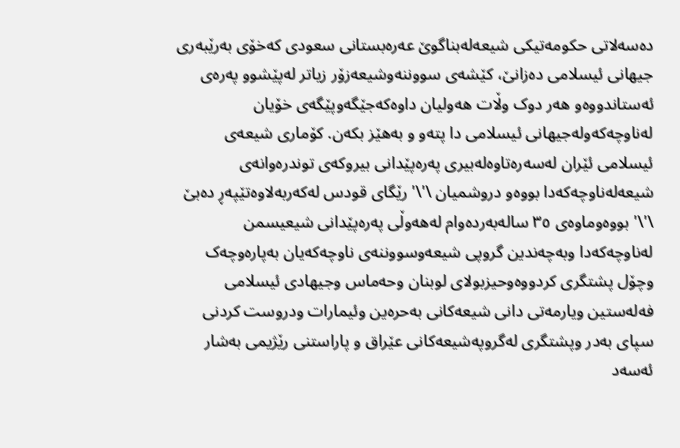ده‌سه‌لاتی حکومه‌تیکی شیعه‌له‌بناگوێ عه‌ره‌بستانی سعودی که‌خۆی به‌رێبه‌ری جیهانی ئیسلامی ده‌زانێ، کێشه‌ی سووننه‌وشیعه‌زۆر زیاتر له‌پێشوو په‌ره‌ی ئه‌ستاندووه‌و هه‌ر دوک وڵات هه‌ولیان داوه‌که‌جێگه‌وپێگه‌ی خۆیان له‌ناوچه‌که‌وله‌جیهانی ئیسلامی دا پته‌و و به‌هێز بکه‌ن. کۆماری شیعه‌ی ئیسلامی ئێران له‌سه‌ره‌تاوه‌له‌بیری په‌ره‌پێدانی بیروکه‌ی توندره‌وانه‌ی شیعه‌له‌ناوچه‌که‌دا بووه‌و دروشمیان \'\' رێگای قودس له‌که‌ربه‌لاوه‌تێپه‌ڕ ده‌بێ \'\' بووه‌وماوه‌ی ٣٥ ساله‌به‌رده‌وام له‌هه‌وڵی په‌ره‌پێدانی شیعیسمن له‌ناوچه‌که‌دا وبه‌چه‌ندین گروپی شیعه‌وسووننه‌ی ناوچه‌که‌یان به‌پاره‌وچه‌ک وچۆل پشتگری کردووه‌وحیزبولای لوبنان وحه‌ماس وجیهادی ئیسلامی فه‌له‌ستین ویارمه‌تی دانی شیعه‌کانی به‌حره‌ین وئیمارات ودروست کردنی سپای به‌در وپشتگری له‌گروپه‌شیعه‌کانی عێراق و پاراستنی رێژیمی به‌شار ئه‌سه‌د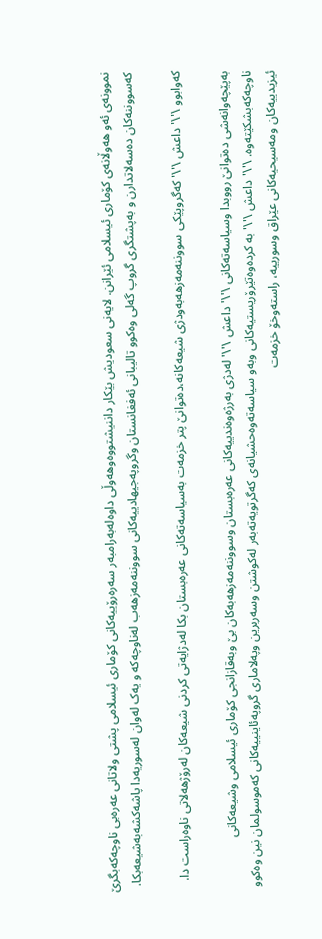نموونه‌ی ئه‌و هه‌و‌ڵانه‌ی کۆماری ئیسلامی ئێرانن. لایه‌نی سعودیش بێکار داننیشتووه‌وهه‌وڵی داوه‌له‌به‌رامبه‌ر سه‌ره‌رۆییه‌کانی کۆماری ئیسلامی پشتی ولاتانی عه‌ره‌بی ناوچه‌که‌بگرێ که‌سووننه‌کان ده‌سه‌لاتدارن و به‌پشتگری گروپ گه‌لی وه‌کوو تالیبانی ئه‌فغانستان وگروپه‌جیهادییه‌کانی سووننه‌مه‌زهه‌ب له‌ناوچه‌که و یه‌ک له‌وان له‌سوریه‌‌دا پاشه‌کشه‌به‌شیعه‌بکا.

که‌وابوو \'\' داعش \'\' که‌گروپێکی سووننه‌مه‌زهه‌به‌ودژی شیعه‌کانه،‌ده‌توانێ پتر خزمه‌ت به‌سیاسه‌ته‌کانی عه‌ره‌بستان بکا له‌دژایه‌تی کردنی شیعه‌کان له‌رۆژهه‌لاتی ناوه‌راست دا.

به‌پێچه‌وانه‌شی ده‌توانێ رووبدا وسیاسه‌ته‌کانی \'\' داعش \'\' له‌دژی به‌رژه‌وه‌ندییه‌کانی عه‌ره‌بستان وسووننه‌مه‌زهه‌به‌کان بێ وبه‌قازانجی کۆماری ئیسلامی وشیعه‌کانی ناوچه‌که‌بشکێته‌وه‌. \'\'داعش \'\' به کرده‌وه‌تێرۆریستیه‌کانی وبه‌و سیاسه‌ته‌وه‌حشیانه‌ی که‌گرتویه‌ته‌به‌ر له‌کوشتن وسه‌ربرین وپه‌لاماری گروپه‌ئاینییه‌کانی که‌موسولمان نین وه‌کوو ئیزیدییه‌کان ومه‌سیحیه‌کانی عێراق وسورییه‌، راسته‌وخۆ خزمه‌ت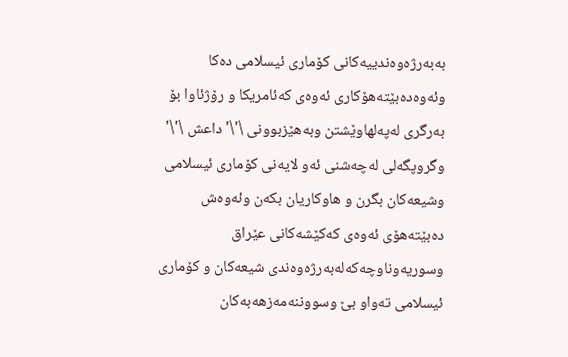به‌به‌رژه‌وه‌ندییه‌کانی کۆماری ئیسلامی ده‌کا وئه‌وه‌ده‌بێته‌هۆکاری ئه‌وه‌ی که‌ئامریکا و رۆژئاوا بۆ به‌رگری له‌په‌لهاوێشتن وبه‌هێزبوونی \'\' داعش \'\' وگروپگه‌لی له‌چه‌شنی ئه‌و لایه‌نی کۆماری ئیسلامی وشیعه‌کان بگرن و هاوکاریان بکه‌ن وئه‌وه‌ش ده‌بێته‌هۆی ئه‌وه‌ی که‌کێشه‌کانی عێراق وسوریه‌وناوچه‌که‌له‌به‌رژه‌وه‌ندی شیعه‌کان و کۆماری ئیسلامی ته‌واو بێ وسووننه‌مه‌زهه‌به‌کان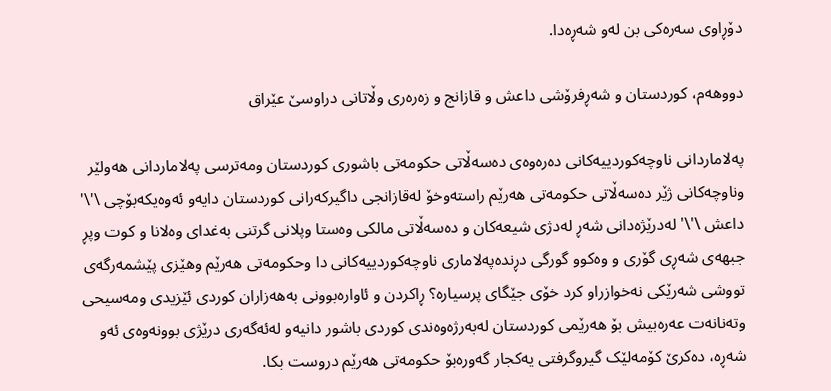دۆڕاوی سه‌ره‌کی بن له‌و شه‌ڕه‌دا.

دووهه‌م، کوردستان و شه‌ڕفرۆشی داعش و قازانج و زه‌ره‌ری وڵاتانی دراوسێ عێراق

په‌لاماردانی ناوچه‌کوردییه‌کانی ده‌ره‌وه‌ی ده‌سه‌ڵاتی حکومه‌تی باشوری کوردستان ومه‌ترسی په‌لاماردانی هه‌ولێر وناوچه‌کانی ژێر ده‌سه‌ڵاتی حکومه‌تی هه‌رێم راسته‌وخۆ له‌قازانجی داگیرکه‌رانی کوردستان دایه‌و ئه‌وه‌یکه‌بۆچی \'\' داعش \'\' له‌درێژه‌دانی شه‌ڕ له‌دژی شیعه‌کان و ده‌سه‌ڵاتی مالکی وه‌ستا وپلانی گرتنی به‌غدای وه‌لانا و کوت وپڕ جبهه‌ی شه‌ڕی گۆری و وه‌کوو گورگی دڕنده‌په‌لاماری ناوچه‌کوردییه‌کانی دا وحکومه‌تی هه‌رێم وهێزی پێشمه‌رگه‌ی تووشی شه‌رێکی نه‌خوازراو کرد خۆی جێگای پرسیاره‌؟ ڕاکردن و ئاواره‌بوونی به‌هه‌زاران کوردی ئێزیدی ومه‌سیحی وته‌نانه‌ت عه‌ره‌بیش بۆ هه‌رێمی کوردستان له‌به‌رژه‌وه‌ندی کوردی باشور دانیه‌و له‌ئه‌گه‌ری درێژی بوونه‌وه‌ی ئه‌و شه‌ڕه‌، ده‌کرێ کۆمه‌لێک گیروگرفتی یه‌کجار گه‌وره‌بۆ حکومه‌تی هه‌رێم دروست بکا.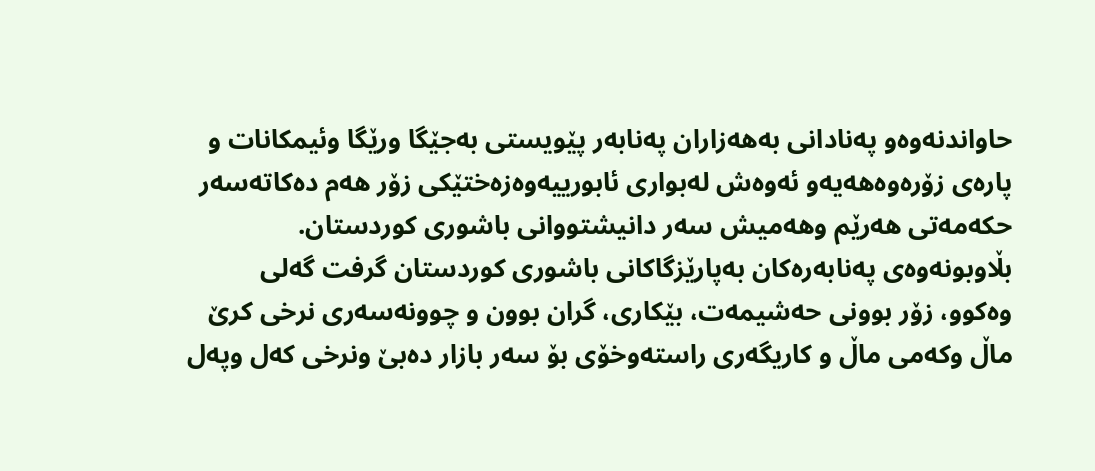حاواندنه‌وه‌و په‌نادانی به‌هه‌زاران په‌نابه‌ر پێویستی به‌جێگا ورێگا وئیمکانات و پاره‌ی زۆره‌وه‌هه‌یه‌و ئه‌وه‌ش له‌بواری ئابورییه‌وه‌زه‌ختێکی زۆر هه‌م ده‌کاته‌سه‌ر حکه‌مه‌تی هه‌رێم وهه‌میش سه‌ر دانیشتووانی باشوری کوردستان. بڵاوبونه‌وه‌ی په‌نابه‌ره‌کان به‌پارێزگاکانی باشوری کوردستان گرفت گه‌لی وه‌کوو، زۆر بوونی حه‌شیمه‌ت، بێکاری، گران بوون و چوونه‌سه‌ری نرخی کرێ ماڵ وکه‌می ماڵ و کاریگه‌ری راسته‌وخۆی بۆ سه‌ر بازار ده‌بێ ونرخی که‌ل وپه‌ل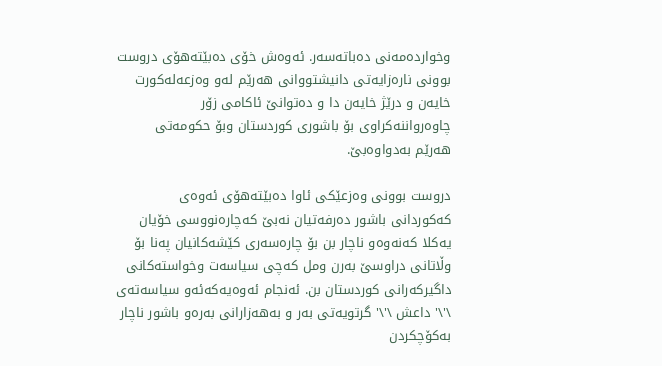وخوارده‌مه‌نی ده‌باته‌سه‌ر. ئه‌وه‌ش خۆی ده‌بێته‌هۆی دروست بوونی ناره‌زایه‌تی دانیشتووانی هه‌رێم له‌و وه‌زعه‌له‌کورت خایه‌ن و درێژ خایه‌ن دا و ده‌توانێ ئاکامی زۆر چاوه‌رواننه‌کراوی بۆ باشوری کوردستان وبۆ حکومه‌تی هه‌رێم به‌دواوه‌بێ.

دروست بوونی وه‌زعێکی ئاوا ده‌بێته‌هۆی ئه‌وه‌ی که‌کوردانی باشور ده‌رفه‌تیان نه‌بێ که‌چاره‌نووسی خۆیان یه‌کلا که‌نه‌وه‌و ناچار بن بۆ چاره‌سه‌ری کێشه‌کانیان په‌نا بۆ وڵاتانی دراوسێ به‌رن ومل که‌چی سیاسه‌ت وخواسته‌کانی داگیرکه‌رانی کوردستان بن. ئه‌نجام ئه‌وه‌یه‌که‌ئه‌و سیاسه‌ته‌ی \'\' داعش \'\' گرتویه‌تی به‌ر و به‌هه‌زارانی به‌ره‌و باشور ناچار به‌کۆچکردن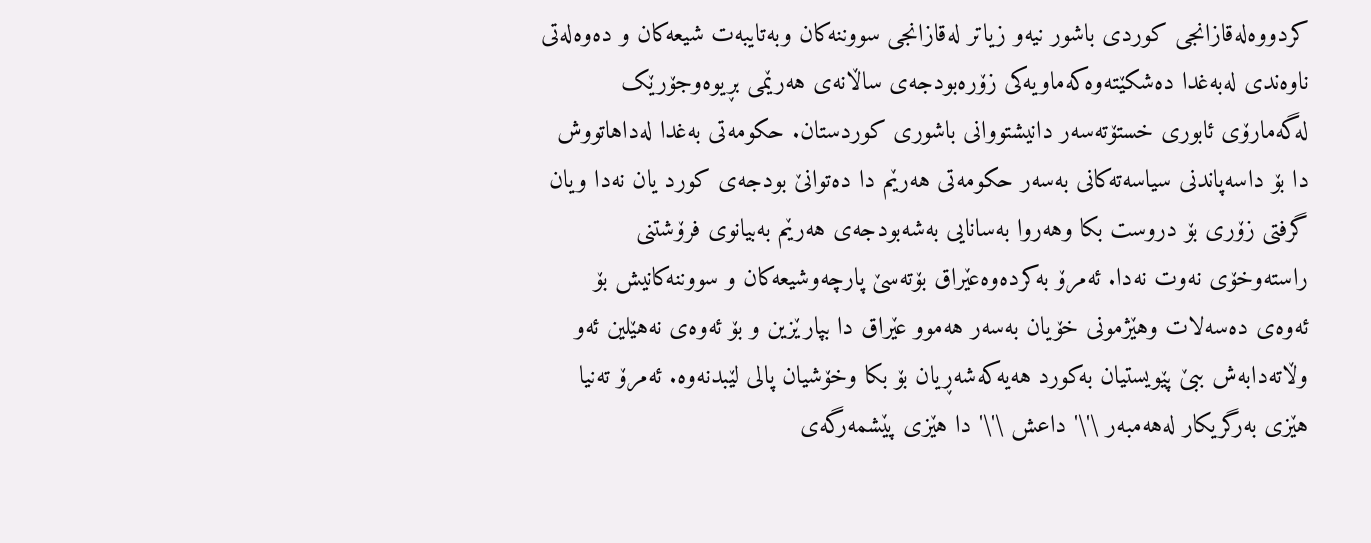کردووه‌له‌قازانجی کوردی باشور نیه‌و زیاتر له‌قازانجی سووننه‌کان وبه‌تایبه‌ت شیعه‌کان و ده‌وه‌له‌تی ناوه‌ندی له‌به‌غدا ده‌شکێته‌وه‌که‌ماویه‌کی زۆره‌بودجه‌ی ساڵانه‌ی هه‌رێمی بڕیوه‌وجۆرێک له‌گه‌مارۆی ئابوری خستۆته‌سه‌ر دانیشتووانی باشوری کوردستان. حکومه‌تی به‌غدا له‌داهاتووش دا بۆ داسه‌پاندنی سیاسه‌ته‌کانی به‌سه‌ر حکومه‌تی هه‌رێم دا ده‌توانێ بودجه‌ی کورد یان نه‌دا ویان گرفتی زۆری بۆ دروست بکا وهه‌روا به‌سانایی به‌شه‌بودجه‌ی هه‌رێم به‌بیانوی فرۆشتنی راسته‌وخۆی نه‌وت نه‌دا. ئه‌مرۆ به‌کرده‌وه‌عێراق بۆته‌سێ پارچه‌وشیعه‌کان و سووننه‌کانیش بۆ ئه‌وه‌ی ده‌سه‌لات وهێژمونی خۆیان به‌سه‌ر هه‌موو عێراق دا بپارێزین و بۆ ئه‌وه‌ی نه‌هێلین ئه‌و وڵاته‌دابه‌ش ببێ پێویستیان به‌کورد هه‌یه‌که‌شه‌ڕیان بۆ بکا وخۆشیان پالی لێبدنه‌وه‌. ئه‌مرۆ ته‌نیا هێزی به‌رگریکار له‌هه‌مبه‌ر \'\' داعش \'\' دا هێزی پێشمه‌رگه‌ی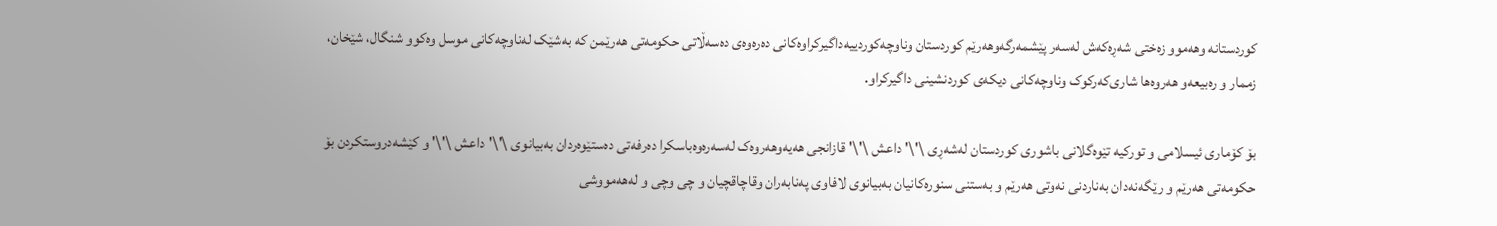کوردستانه‌‌ وهه‌موو زه‌ختی شه‌ڕه‌که‌ش له‌سه‌ر پێشمه‌رگه‌وهه‌رێم کوردستان وناوچه‌کوردییه‌داگیرکراوه‌کانی ده‌ره‌وه‌ی ده‌سه‌ڵاتی حکومه‌تی هه‌رێمن که ‌به‌شێک له‌ناوچه‌کانی موسل وه‌کوو شنگال، شێخان، زممار و ره‌بیعه‌و هه‌روه‌ها شاری‌که‌رکوک وناوچه‌کانی دیکه‌ی کوردنشینی داگیرکراو.

بۆ کۆماری ئیسلامی و تورکیه‌ تێوه‌گلانی باشوری کوردستان له‌شه‌ڕی \'\' داعش \'\' قازانجی هه‌یه‌وهه‌روه‌ک له‌سه‌ره‌وه‌باسکرا ده‌رفه‌تی ده‌ستێوه‌ردان به‌بیانوی \'\' داعش \'\' و کێشه‌دروستکردن بۆ حکومه‌تی هه‌رێم و رێگه‌نه‌دان به‌ناردنی نه‌وتی هه‌رێم و به‌ستنی سنوره‌کانیان به‌بیانوی لافاوی په‌نابه‌ران وقاچاقچیان و چی وچی و له‌هه‌مووشی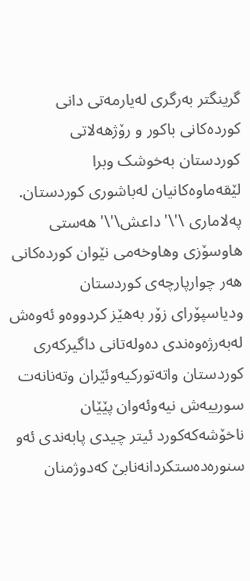گرینگتر به‌رگری له‌یارمه‌تی دانی کورده‌کانی باکور و رۆژهه‌لاتی کوردستان به‌خوشک وبرا لێقه‌ماوه‌کانیان له‌باشوری کوردستان. په‌لاماری \'\' داعش\'\' هه‌ستی هاوسۆزی وهاوخه‌می نێوان کورده‌کانی هه‌ر چوارپارچه‌ی کوردستان ودیاسپۆرای زۆر به‌هێز کردووه‌و ئه‌وه‌ش له‌به‌رژه‌وه‌ندی ده‌وله‌تانی داگیرکه‌ری کوردستان واته‌تورکیه‌وئێران وته‌نانه‌ت سورییه‌ش نیه‌وئه‌وان پێێان ناخۆشه‌که‌کورد ئیتر چیدی پابه‌ندی ئه‌و سنوره‌ده‌ستکردانه‌نابێ که‌دوژمنان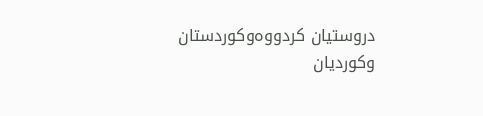دروستیان کردووه‌وکوردستان وکوردیان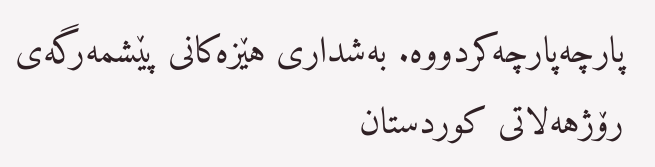پارچه‌پارچه‌کردووه‌. به‌شداری هێزه‌کانی پێشمه‌رگه‌ی رۆژهه‌لاتی کوردستان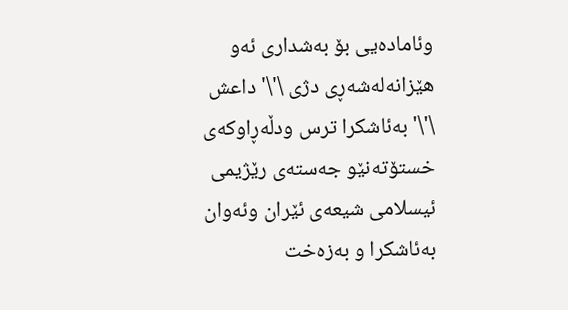وئاماده‌یی بۆ به‌شداری ئه‌و هێزانه‌له‌شه‌ڕی دژی \'\' داعش \'\' به‌ئاشکرا ترس ودڵه‌ڕاوکه‌ی خستۆته‌نێو جه‌سته‌ی رێژیمی ئیسلامی شیعه‌ی ئێران وئه‌وان به‌ئاشکرا و به‌زه‌خت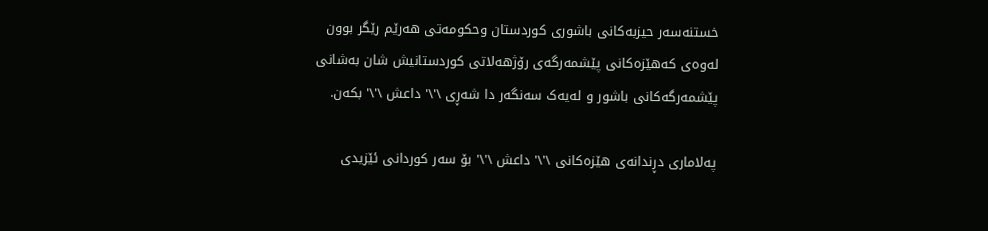خستنه‌سه‌ر حیزبه‌کانی باشوری کوردستان وحکومه‌تی هه‌رێم رێگر بوون له‌وه‌ی که‌هێزه‌کانی پێشمه‌رگه‌ی رۆژهه‌لاتی کوردستانیش شان به‌شانی پێشمه‌رگه‌کانی باشور و له‌یه‌ک سه‌نگه‌ر دا شه‌ڕی \'\' داعش \'\' بکه‌ن.

په‌لاماری دڕندانه‌ی هێزه‌کانی \'\' داعش \'\' بۆ سه‌ر کوردانی ئێزیدی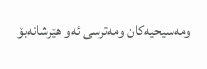ومه‌سیحیه‌کان ومه‌ترسی ئه‌و هێرشانه‌بۆ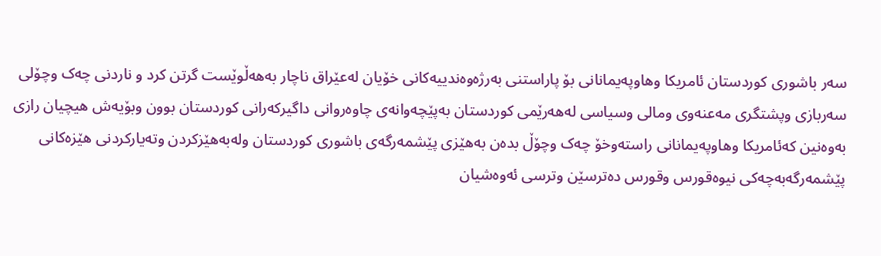سه‌ر باشوری کوردستان ئامریکا وهاوپه‌یمانانی بۆ پاراستنی به‌رژه‌وه‌ندییه‌کانی خۆیان له‌عێراق ناچار به‌هه‌ڵوێست گرتن کرد و ناردنی چه‌ک وچۆلی سه‌ربازی وپشتگری مه‌عنه‌وی ومالی وسیاسی له‌هه‌رێمی کوردستان به‌پێچه‌وانه‌ی چاوه‌روانی داگیرکه‌رانی کوردستان بوون وبۆیه‌ش هیچیان رازی به‌وه‌نین که‌ئامریکا وهاوپه‌یمانانی راسته‌وخۆ چه‌ک وچۆڵ بده‌ن به‌هێزی پێشمه‌رگه‌ی باشوری کوردستان وله‌به‌هێزکردن وته‌یارکردنی هێزه‌کانی پێشمه‌رگه‌به‌چه‌کی نیوه‌قورس وقورس ده‌ترسێن وترسی ئه‌وه‌شیان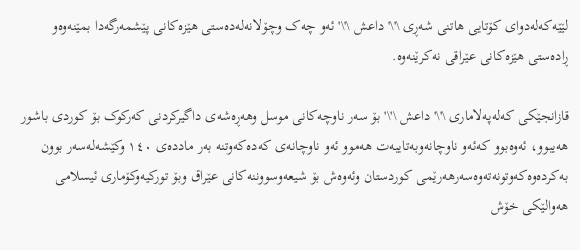لێێه‌که‌له‌دوای کۆتایی هاتنی شه‌ڕی \'\' داعش \'\' ئه‌و چه‌ک وچۆلانه‌له‌ده‌ستی هێزه‌کانی پێشمه‌رگه‌دا بمێنه‌وه‌و ڕاده‌ستی هێزه‌کانی عێراقی نه‌کرێنه‌وه‌‌‌.

قازانجێکی ‌که‌له‌په‌لاماری \'\' داعش \'\' بۆ سه‌ر ناوچه‌کانی موسل وهه‌ڕه‌شه‌ی داگیرکردنی که‌رکوک بۆ کوردی باشور هه‌یبوو، ئه‌وه‌بوو که‌ئه‌و ناوچانه‌وبه‌تایبه‌ت هه‌موو ئه‌و ناوچانه‌ی که‌ده‌که‌وتنه به‌ر مادده‌ی ١٤٠ وکێشه‌له‌سه‌ر بوون به‌کرده‌وه‌که‌وتونه‌ته‌وه‌سه‌رهه‌رێمی کوردستان وئه‌وه‌ش بۆ شیعه‌وسووننه‌کانی عێراق وبۆ تورکیه‌وکۆماری ئیسلامی هه‌والێکی خۆش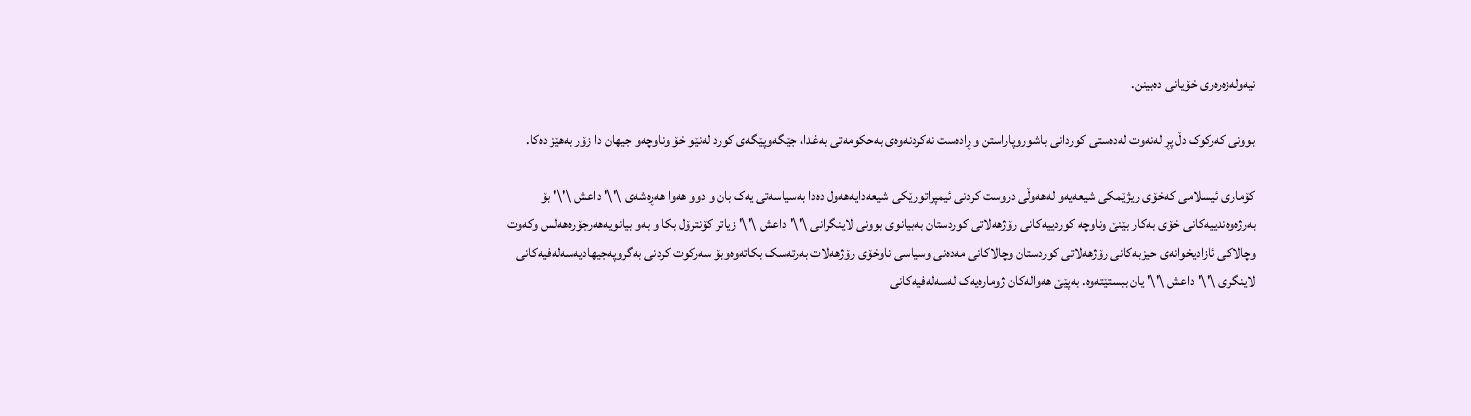نیه‌وله‌زه‌ره‌ری خۆیانی ده‌بینن.

بوونی که‌رکوک دڵ پڕ له‌نه‌وت له‌ده‌ستی کوردانی باشور‌وپاراستن و ڕاده‌ست نه‌کردنه‌وه‌ی به‌حکومه‌تی به‌غدا، جێگه‌وپێگه‌ی کورد له‌نێو خۆ وناوچه‌و جیهان دا زۆر به‌هێز ده‌کا.

کۆماری ئیسلامی که‌خۆی ریژێمکی شیعه‌یه‌و له‌هه‌وڵی دروست کردنی ئیمپراتورێکی شیعه‌دایه‌هه‌ول ده‌دا به‌سیاسه‌تی یه‌ک بان و دوو هه‌وا هه‌ڕه‌شه‌ی \'\' داعش \'\' بۆ به‌رژه‌وه‌ندییه‌کانی خۆی به‌کار بێنێ وناوچه‌ کوردییه‌کانی رۆژهه‌لاتی کوردستان به‌بیانوی بوونی لاینگرانی \'\' داعش \'\' زیاتر کۆنترۆل بکا و به‌و بیانویه‌هه‌رجۆره‌هه‌لس وکه‌وت وچالاکی ئازادیخوانه‌ی حیزبه‌کانی رۆژهه‌لاتی کوردستان وچالاکانی مه‌ده‌نی وسیاسی ناوخۆی رۆژهه‌لات به‌رته‌سک بکاته‌وه‌وبۆ سه‌رکوت کردنی به‌گروپه‌جیهادیه‌سه‌له‌فیه‌کانی لاینگری \'\' داعش \'\' یان ‌ببستێته‌وه‌. به‌پێێ هه‌واله‌کان ژوماره‌یه‌ک له‌سه‌له‌فیه‌کانی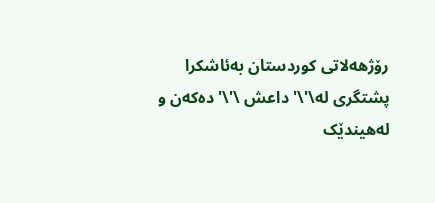رۆژهه‌لاتی کوردستان به‌ئاشکرا پشتگری له‌\'\' داعش \'\' ده‌که‌ن و له‌هیندێک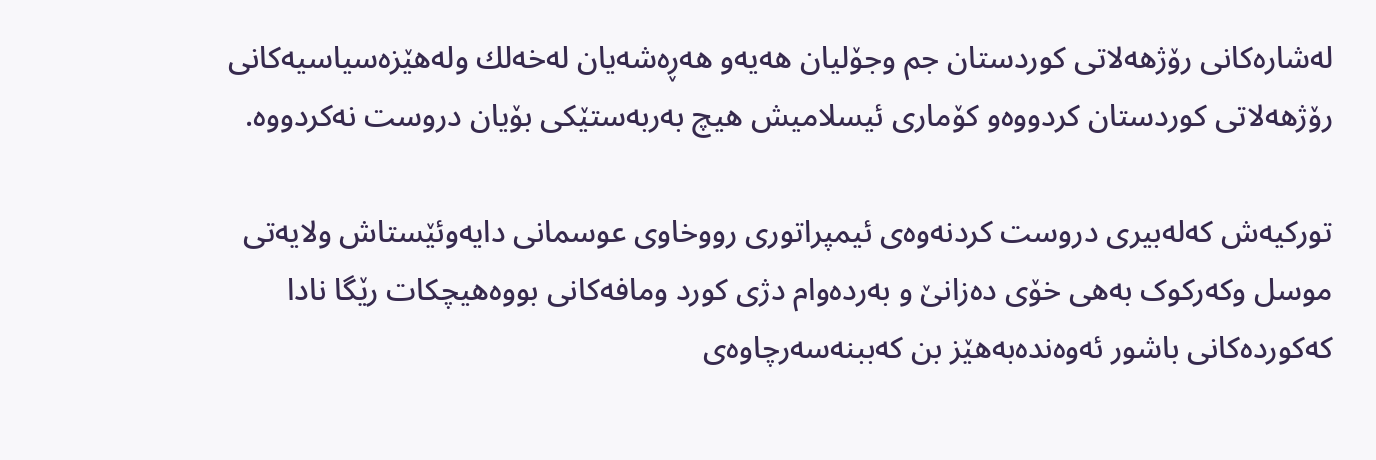له‌شاره‌کانی رۆژهه‌لاتی کوردستان جم وجۆلیان هه‌یه‌و هه‌ڕه‌شه‌یان له‌خه‌لك وله‌هێزه‌سیاسیه‌کانی رۆژهه‌لاتی کوردستان کردووه‌و کۆماری ئیسلامیش هیچ به‌ربه‌ستێکی بۆیان دروست نه‌کردووه‌.

تورکیه‌ش که‌له‌بیری دروست کردنه‌وه‌ی ئیمپراتوری رووخاوی عوسمانی دایه‌وئێستاش ولایه‌تی موسل وکه‌رکوک به‌هی خۆی ده‌زانێ و به‌رده‌وام دژی کورد ومافه‌کانی بووه‌هیچکات رێگا نادا که‌کورده‌کانی باشور ئه‌وه‌نده‌به‌هێز بن که‌ببنه‌سه‌رچاوه‌ی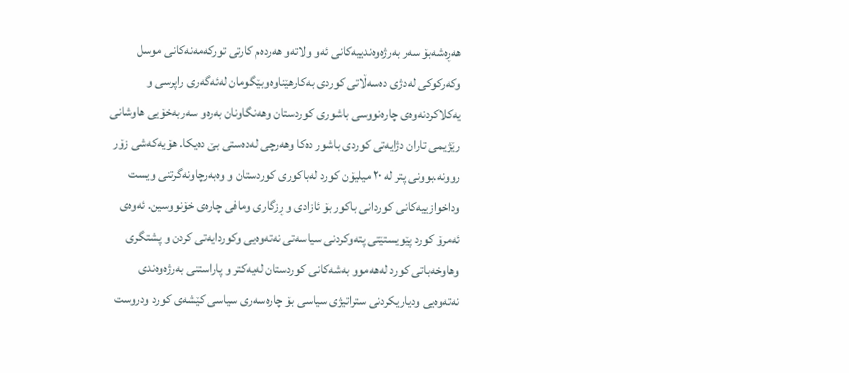هه‌ڕه‌شه‌بۆ سه‌ر به‌رژه‌وه‌ندییه‌کانی ئه‌و ولاته‌و هه‌رده‌م کارتی تورکه‌مه‌نه‌کانی موسل وکه‌رکوکی له‌دژی ده‌سه‌ڵاتی کوردی به‌کارهێناوه‌وبێگومان له‌ئه‌گه‌ری راپرسی و یه‌کلاکردنه‌وه‌ی چاره‌نووسی باشوری کوردستان وهه‌نگاونان به‌ره‌و سه‌ربه‌خۆیی هاوشانی رێژیمی تاران دژایه‌تی کوردی باشور ده‌کا وهه‌رچی له‌ده‌ستی بێ ده‌یکا. هۆیه‌که‌شی زۆر روونه.بوونی پتر له‌ ٢٠ میلیۆن کورد له‌باکوری کوردستان و وه‌به‌رچاونه‌گرتنی ویست وداخوازییه‌کانی کوردانی باکور بۆ ئازادی و ڕزگاری ومافی چاره‌ی خۆنووسین. ئه‌وه‌ی ئه‌مرۆ کورد پێویستێتی پته‌وکردنی سیاسه‌تی نه‌ته‌وه‌یی وکوردایه‌تی کردن و پشتگری وهاوخه‌باتی کورد له‌هه‌موو به‌شه‌کانی کوردستان له‌یه‌کتر و پاراستنی به‌رژه‌وه‌ندی نه‌ته‌وه‌یی ودیاریکردنی ستراتیژی سیاسی بۆ چاره‌سه‌ری سیاسی کێشه‌ی کورد ودروست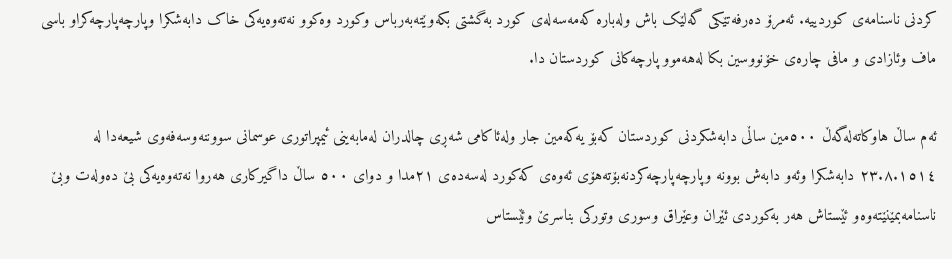کردنی ناسنامه‌ی کوردییه‌. ئه‌مرۆ ده‌رفه‌تێکی گه‌لێک باش وله‌باره‌ که‌مه‌سه‌له‌ی کورد به‌گشتی بکه‌وێته‌به‌رباس وکورد وه‌کوو نه‌ته‌وه‌یه‌کی خاک دابه‌شکرا وپارچه‌پارچه‌کراو باسی ماف وئازادی و مافی چاره‌ی خۆنووسین بکا له‌هه‌موو پارچه‌کانی کوردستان دا.

ئه‌م ساڵ هاوکاته‌له‌گه‌ڵ ٥٠٠مین ساڵی دابه‌شکردنی کوردستان که‌بۆ یه‌که‌مین جار وله‌ئاکامی شه‌ڕی چالدران له‌مابه‌ینی ئیمپراتوری عوسمانی سووننه‌وسه‌فه‌وی شیعه‌دا له ٢٣.٨.١٥١٤‌ دابه‌شکرا وئه‌و دابه‌ش بوونه وپارچه‌پارچه‌کردنه‌بۆته‌هۆی ئه‌وه‌ی که‌کورد له‌سه‌ده‌ی ٢١مدا و دوای ٥٠٠ ساڵ داگیرکاری هه‌روا نه‌ته‌وه‌یه‌کی بێ ده‌وله‌ت وبێ ناسنامه‌بمێنێته‌وه‌و ئێستاش هه‌ر به‌کوردی ئێران وعێراق وسوری وتورکی بناسرێ وئێستاس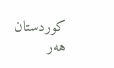کوردستان هه‌ر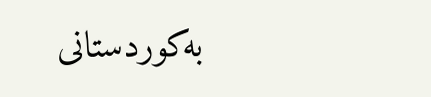به‌کوردستانی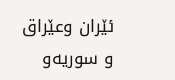ئێران وعێراق و سوریه‌و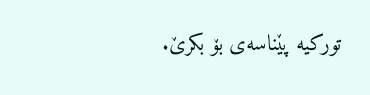تورکیه پێناسه‌ی بۆ بکرێ.